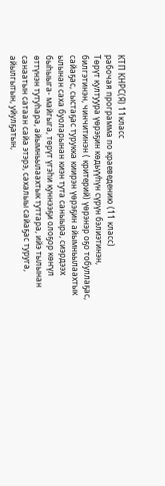КТП КНРС(Я) 11класс
рабочая программа по краеведению (11 класс)
Төрүт култуура үөрэҕин көдьүүhүн сүрүн бэлиэтинэн, билгэтинэн, чинчитинэн ( критерий) үөрэнэр оҕо тобуллаҕас, сайаҕас, сыстаҕас турукка киирэн үөрэҕин айымньылаахтык ылынан саха буоларынан киэн тута саныыра, сиэрдээх быhыыга- майгыга, төрүт үгэhи куннээҕи олоҕор көҥүл өттүнэн тутуhара, айымньылаахтык туттара, ийэ тылынан санаатын сатаан сайа этэрэ, сахалыы сайаҕас туруга, айылгытын, уйулҕатын,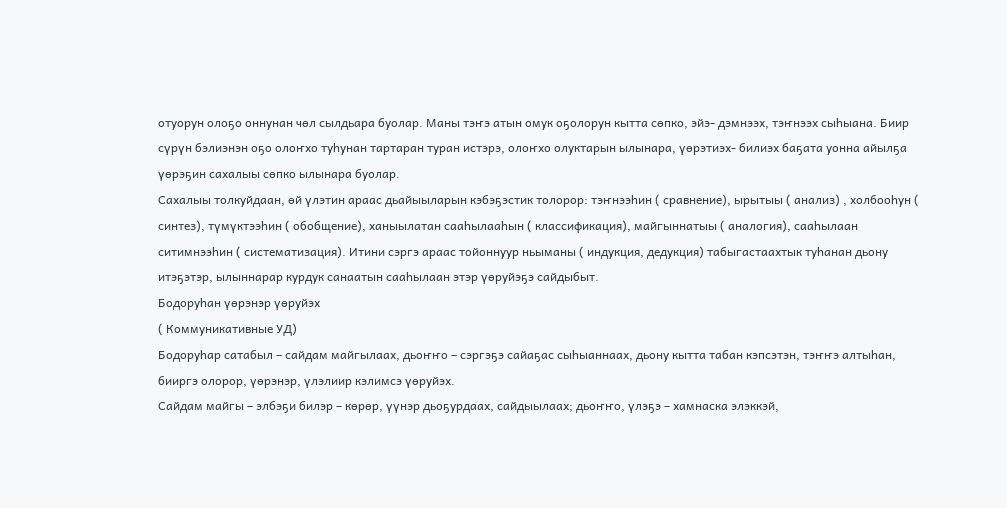отуорун олоҕо оннунан чөл сылдьара буолар. Маны тэҥэ атын омук оҕолорун кытта сөпко, эйэ- дэмнээх, тэҥнээх сыhыана. Биир сүрүн бэлиэнэн оҕо олоҥхо туhунан тартаран туран истэрэ, олоҥхо олуктарын ылынара, үөрэтиэх- билиэх баҕата уонна айылҕа үөрэҕин сахалыы сөпко ылынара буолар.
Сахалыы толкуйдаан, өй үлэтин араас дьайыыларын кэбэҕэстик толорор: тэҥнээһин ( сравнение), ырытыы ( анализ) , холбооһун ( синтез), түмүктээһин ( обобщение), ханыылатан сааһылааһын ( классификация), майгыннатыы ( аналогия), сааһылаан ситимнээһин ( систематизация). Итини сэргэ араас тойоннуур ньыманы ( индукция, дедукция) табыгастаахтык туһанан дьону итэҕэтэр, ылыннарар курдук санаатын сааһылаан этэр үөруйэҕэ сайдыбыт.
Бодоруһан үөрэнэр үөруйэх
( Коммуникативные УД)
Бодоруһар сатабыл – сайдам майгылаах, дьоҥҥо – сэргэҕэ сайаҕас сыһыаннаах, дьону кытта табан кэпсэтэн, тэҥҥэ алтыһан, бииргэ олорор, үөрэнэр, үлэлиир кэлимсэ үөруйэх.
Сайдам майгы – элбэҕи билэр – көрөр, үүнэр дьоҕурдаах, сайдыылаах; дьоҥҥо, үлэҕэ – хамнаска элэккэй,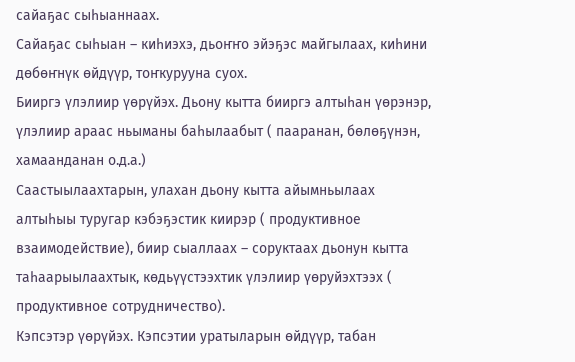сайаҕас сыһыаннаах.
Сайаҕас сыһыан – киһиэхэ, дьоҥҥо эйэҕэс майгылаах, киһини дөбөҥнүк өйдүүр, тоҥкурууна суох.
Бииргэ үлэлиир үөрүйэх. Дьону кытта бииргэ алтыһан үөрэнэр, үлэлиир араас ньыманы баһылаабыт ( пааранан, бөлөҕүнэн, хамаанданан о.д.а.)
Саастыылаахтарын, улахан дьону кытта айымньылаах алтыһыы туругар кэбэҕэстик киирэр ( продуктивное взаимодействие), биир сыаллаах – соруктаах дьонун кытта таһаарыылаахтык, көдьүүстээхтик үлэлиир үөруйэхтээх ( продуктивное сотрудничество).
Кэпсэтэр үөрүйэх. Кэпсэтии уратыларын өйдүүр, табан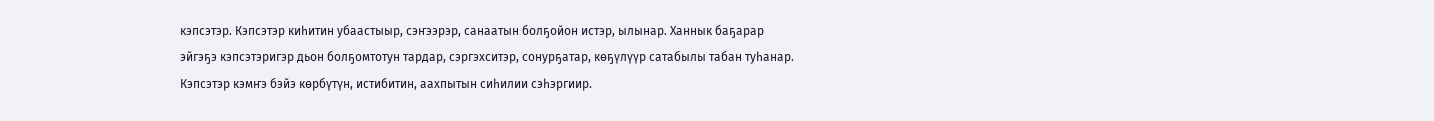кэпсэтэр. Кэпсэтэр киһитин убаастыыр, сэҥээрэр, санаатын болҕойон истэр, ылынар. Ханнык баҕарар эйгэҕэ кэпсэтэригэр дьон болҕомтотун тардар, сэргэхситэр, сонурҕатар, көҕүлүүр сатабылы табан туһанар. Кэпсэтэр кэмҥэ бэйэ көрбүтүн, истибитин, аахпытын сиһилии сэһэргиир.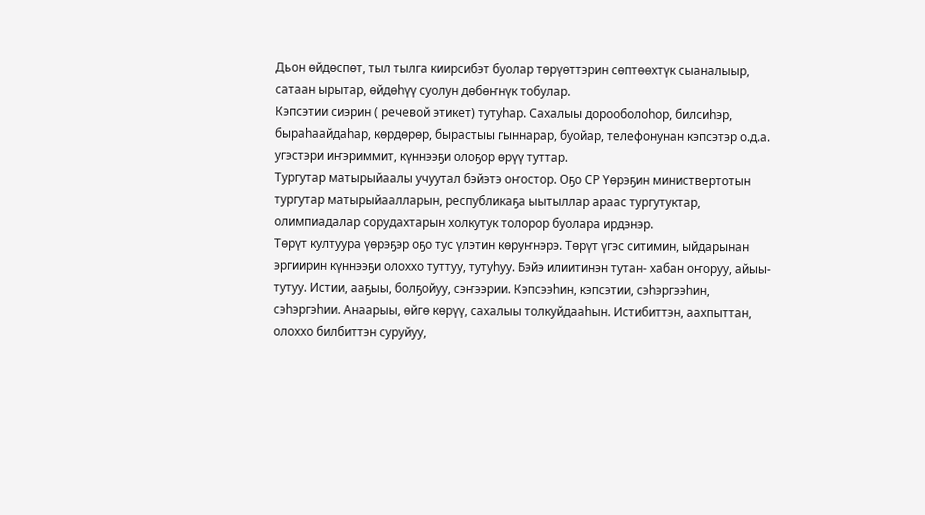Дьон өйдөспөт, тыл тылга киирсибэт буолар төрүөттэрин сөптөөхтүк сыаналыыр, сатаан ырытар, өйдөһүү суолун дөбөҥнүк тобулар.
Кэпсэтии сиэрин ( речевой этикет) тутуһар. Сахалыы дорооболоһор, билсиһэр, быраһаайдаһар, көрдөрөр, бырастыы гыннарар, буойар, телефонунан кэпсэтэр о.д.а. угэстэри иҥэриммит, күннээҕи олоҕор өрүү туттар.
Тургутар матырыйаалы учуутал бэйэтэ оҥостор. Оҕо СР Үөрэҕин министвертотын тургутар матырыйаалларын, республикаҕа ыытыллар араас тургутуктар, олимпиадалар сорудахтарын холкутук толорор буолара ирдэнэр.
Төрүт култуура үөрэҕэр оҕо тус үлэтин көруҥнэрэ. Төрүт үгэс ситимин, ыйдарынан эргиирин күннээҕи олоххо туттуу, тутуhуу. Бэйэ илиитинэн тутан- хабан оҥоруу, айыы- тутуу. Истии, ааҕыы, болҕойуу, сэҥээрии. Кэпсээhин, кэпсэтии, сэhэргээhин, сэhэргэhии. Анаарыы, өйгө көрүү, сахалыы толкуйдааhын. Истибиттэн, аахпыттан, олоххо билбиттэн суруйуу,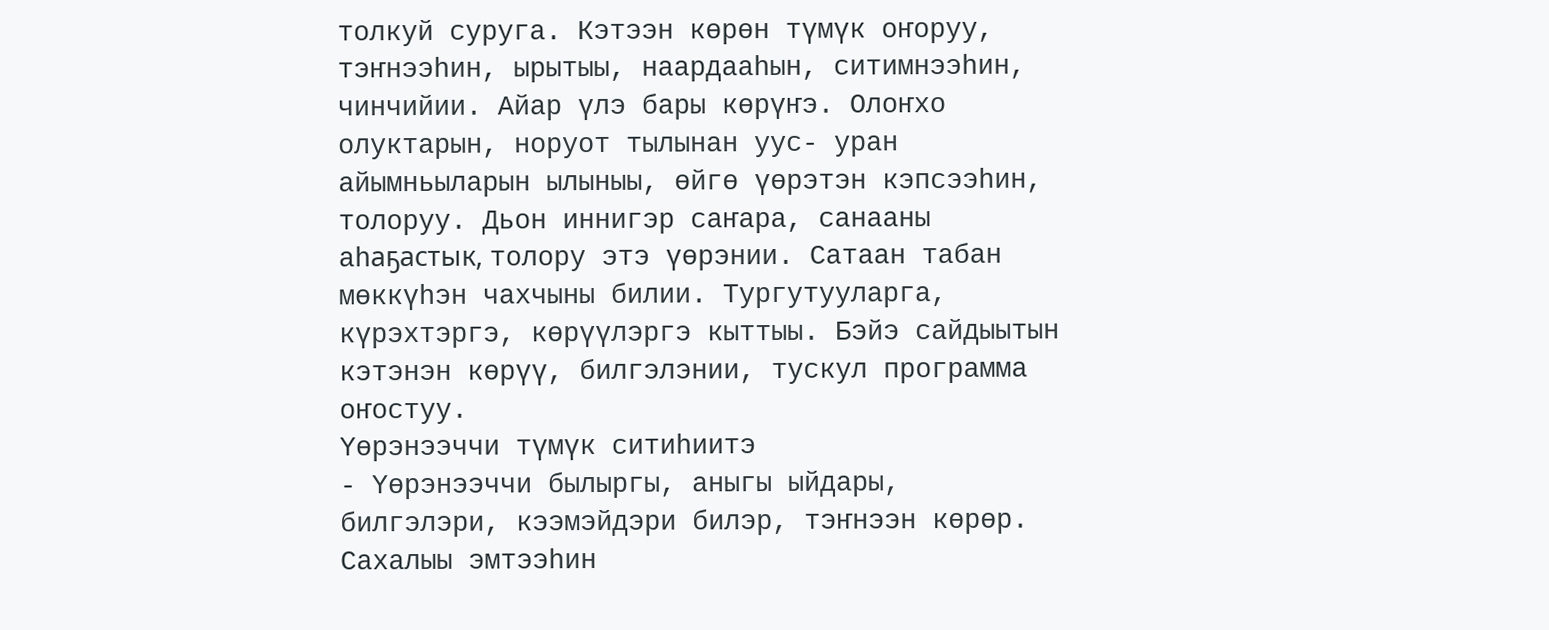толкуй суруга. Кэтээн көрөн түмүк оҥоруу, тэҥнээhин, ырытыы, наардааhын, ситимнээhин, чинчийии. Айар үлэ бары көрүҥэ. Олоҥхо олуктарын, норуот тылынан уус- уран айымньыларын ылыныы, өйгө үөрэтэн кэпсээhин, толоруу. Дьон иннигэр саҥара, санааны аhаҕастык, толору этэ үөрэнии. Сатаан табан мөккүhэн чахчыны билии. Тургутууларга, күрэхтэргэ, көрүүлэргэ кыттыы. Бэйэ сайдыытын кэтэнэн көрүү, билгэлэнии, тускул программа оҥостуу.
Үөрэнээччи түмүк ситиhиитэ
- Үөрэнээччи былыргы, аныгы ыйдары, билгэлэри, кээмэйдэри билэр, тэҥнээн көрөр. Сахалыы эмтээhин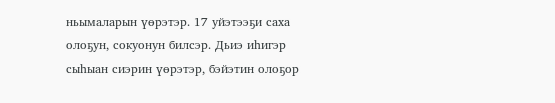ньымаларын үөрэтэр. 17 уйэтээҕи саха олоҕун, сокуонун билсэр. Дьиэ иhигэр сыhыан сиэрин үөрэтэр, бэйэтин олоҕор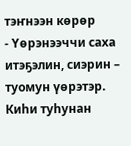тэҥнээн көрөр
- Үөрэнээччи саха итэҕэлин, сиэрин – туомун үөрэтэр. Киhи туhунан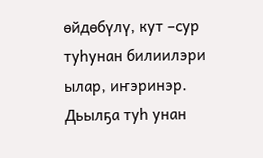өйдөбүлү, кут –сур туhунан билиилэри ылар, иҥэринэр. Дьылҕа туh унан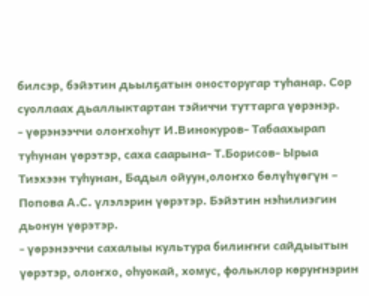билсэр, бэйэтин дьылҕатын оносторугар туhанар. Сор суоллаах дьаллыктартан тэйиччи туттарга үөрэнэр.
- үөрэнээччи олоҥхоһут И.Винокуров- Табаахырап туһунан үөрэтэр, саха саарына- Т.Борисов- Ырыа Тиэхээн туhунан, Бадыл ойуун,олоҥхо бөлүһүөгүн – Попова А.С. үлэлэрин үөрэтэр. Бэйэтин нэhилиэгин дьонун үөрэтэр.
- үөрэнээччи сахалыы культура билиҥҥи сайдыытын үөрэтэр, олоҥхо, оhуокай, хомус, фольклор көруҥнэрин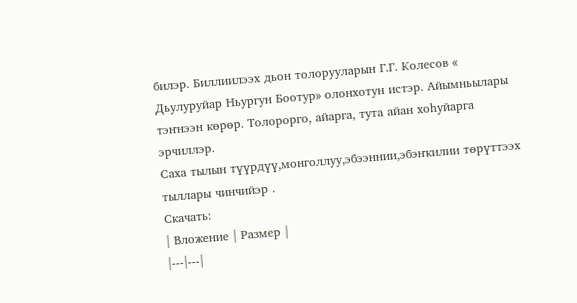билэр. Биллиилээх дьон толорууларын Г.Г. Колесов « Дьулуруйар Ньургун Боотур» олонхотун истэр. Айымньылары тэҥнээн көрөр. Толорорго, айарга, тута айан хоhуйарга эрчиллэр.
Саха тылын түүрдүү,монголлуу,эбээннии,эбэҥкилии төрүттээх тыллары чинчийэр .
Скачать:
| Вложение | Размер |
|---|---|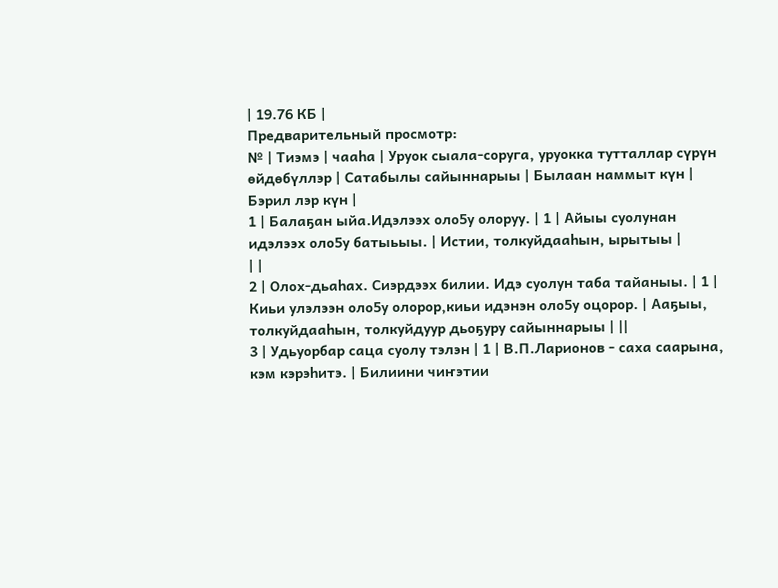| 19.76 КБ |
Предварительный просмотр:
№ | Тиэмэ | чааһа | Уруок сыала-соруга, уруокка тутталлар сүрүн өйдөбүллэр | Сатабылы сайыннарыы | Былаан наммыт күн | Бэрил лэр күн |
1 | Балаҕан ыйа.Идэлээх оло5у олоруу. | 1 | Айыы суолунан идэлээх оло5у батыьыы. | Истии, толкуйдааһын, ырытыы |
| |
2 | Олох-дьаһах. Сиэрдээх билии. Идэ суолун таба тайаныы. | 1 | Киьи улэлээн оло5у олорор,киьи идэнэн оло5у оцорор. | Ааҕыы, толкуйдааһын, толкуйдуур дьоҕуру сайыннарыы | ||
3 | Удьуорбар саца суолу тэлэн | 1 | В.П.Ларионов - саха саарына, кэм кэрэһитэ. | Билиини чиҥэтии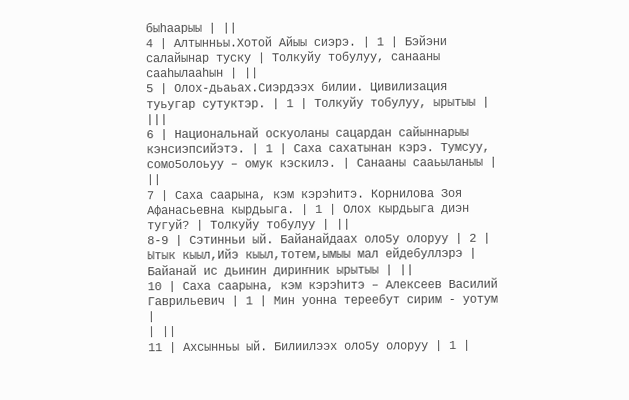быһаарыы | ||
4 | Алтынньы.Хотой Айыы сиэрэ. | 1 | Бэйэни салайынар туску | Толкуйу тобулуу, санааны сааһылааһын | ||
5 | Олох-дьаьах.Сиэрдээх билии. Цивилизация туьугар сутуктэр. | 1 | Толкуйу тобулуу, ырытыы | |||
6 | Национальнай оскуоланы сацардан сайыннарыы кэнсиэпсийэтэ. | 1 | Саха сахатынан кэрэ. Тумсуу, сомо5олоьуу – омук кэскилэ. | Санааны сааьыланыы | ||
7 | Саха саарына, кэм кэрэһитэ. Корнилова Зоя Афанасьевна кырдьыга. | 1 | Олох кырдьыга диэн тугуй? | Толкуйу тобулуу | ||
8-9 | Сэтинньи ый. Байанайдаах оло5у олоруу | 2 | Ытык кыыл,Ийэ кыыл,тотем,ымыы мал ейдебуллэрэ | Байанай ис дьиҥин дириҥник ырытыы | ||
10 | Саха саарына, кэм кэрэһитэ – Алексеев Василий Гаврильевич | 1 | Мин уонна тереебут сирим - уотум |
| ||
11 | Ахсынньы ый. Билиилээх оло5у олоруу | 1 |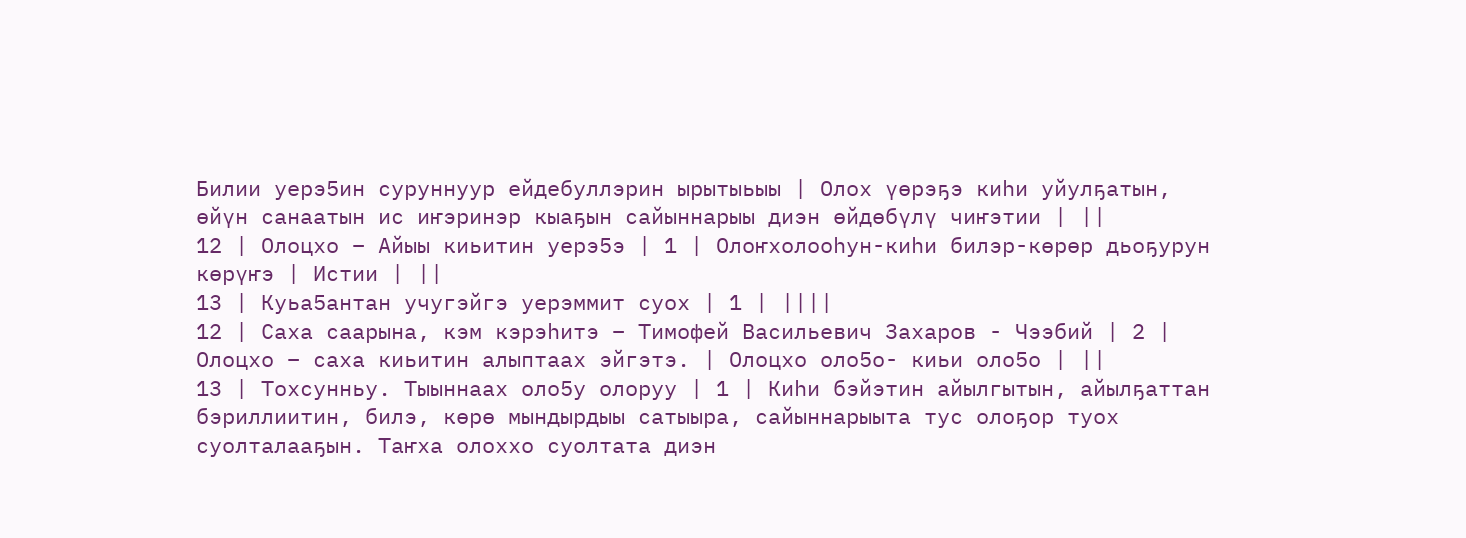Билии уерэ5ин суруннуур ейдебуллэрин ырытыьыы | Олох үөрэҕэ киһи уйулҕатын, өйүн санаатын ис иҥэринэр кыаҕын сайыннарыы диэн өйдөбүлү чиҥэтии | ||
12 | Олоцхо – Айыы киьитин уерэ5э | 1 | Олоҥхолооһун-киһи билэр-көрөр дьоҕурун көрүҥэ | Истии | ||
13 | Куьа5антан учугэйгэ уерэммит суох | 1 | ||||
12 | Саха саарына, кэм кэрэһитэ – Тимофей Васильевич Захаров - Чээбий | 2 | Олоцхо – саха киьитин алыптаах эйгэтэ. | Олоцхо оло5о- киьи оло5о | ||
13 | Тохсунньу. Тыыннаах оло5у олоруу | 1 | Киһи бэйэтин айылгытын, айылҕаттан бэриллиитин, билэ, көрө мындырдыы сатыыра, сайыннарыыта тус олоҕор туох суолталааҕын. Таҥха олоххо суолтата диэн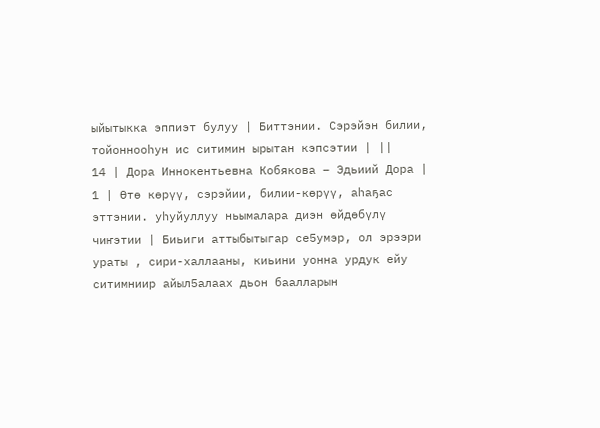ыйытыкка эппиэт булуу | Биттэнии. Сэрэйэн билии, тойоннооһун ис ситимин ырытан кэпсэтии | ||
14 | Дора Иннокентьевна Кобякова – Эдьиий Дора | 1 | Өтө көрүү, сэрэйии, билии-көрүү, аһаҕас эттэнии. уһуйуллуу ньымалара диэн өйдөбүлү чиҥэтии | Биьиги аттыбытыгар се5умэр, ол эрээри ураты , сири-халлааны, киьини уонна урдук ейу ситимниир айыл5алаах дьон баалларын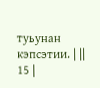туьунан кэпсэтии. | ||
15 |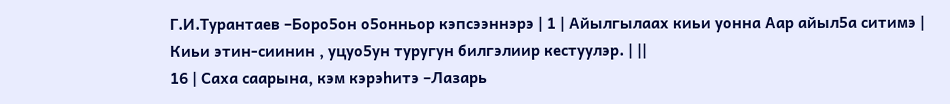Г.И.Турантаев –Боро5он о5онньор кэпсээннэрэ | 1 | Айылгылаах киьи уонна Аар айыл5а ситимэ | Киьи этин-сиинин , уцуо5ун туругун билгэлиир кестуулэр. | ||
16 | Саха саарына, кэм кэрэһитэ –Лазарь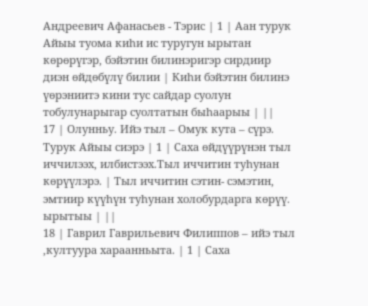Андреевич Афанасьев - Тэрис | 1 | Аан турук Айыы туома киһи ис туругун ырытан көрөрүгэр, бэйэтин билинэригэр сирдиир диэн өйдөбүлү билии | Киһи бэйэтин билинэ үөрэниитэ кини тус сайдар суолун тобулунарыгар суолтатын быһаарыы | ||
17 | Олунньу. Ийэ тыл – Омук кута – сүрэ. Турук Айыы сиэрэ | 1 | Саха өйдүүрүнэн тыл иччилээх, илбистээх.Тыл иччитин туһунан көрүүлэрэ. | Тыл иччитин сэтин- сэмэтин, эмтиир күүһүн туһунан холобурдарга көрүү. ырытыы | ||
18 | Гаврил Гаврильевич Филиппов – ийэ тыл ,култуура хараанньыта. | 1 | Саха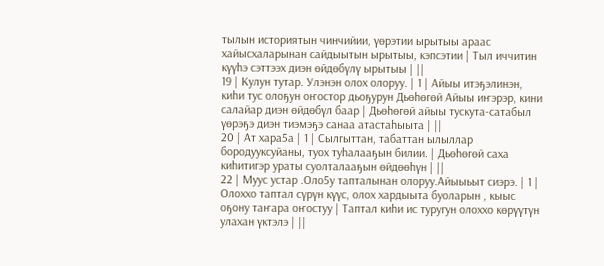тылын историятын чинчийии, үөрэтии ырытыы араас хайысхаларынан сайдыытын ырытыы, кэпсэтии | Тыл иччитин күүһэ сэттээх диэн өйдөбүлү ырытыы | ||
19 | Кулун тутар. Улэнэн олох олоруу. | 1 | Айыы итэҕэлинэн, киһи тус олоҕун оҥостор дьоҕурун Дьөһөгөй Айыы иҥэрэр, кини салайар диэн өйдөбүл баар | Дьөһөгөй айыы тускута-сатабыл үөрэҕэ диэн тиэмэҕэ санаа атастаһыыта | ||
20 | Ат хара5а | 1 | Сылгыттан, табаттан ылыллар бородууксуйаны, туох туһалааҕын билии. | Дьөһөгөй саха киһитигэр ураты суолталааҕын өйдөөһүн | ||
22 | Муус устар .Оло5у тапталынан олоруу.Айыыьыт сиэрэ. | 1 | Олоххо таптал сүрүн күүс, олох хардыыта буоларын , кыыс оҕону таҥара оҥостуу | Таптал киһи ис туругун олоххо көрүүтүн улахан үктэлэ | ||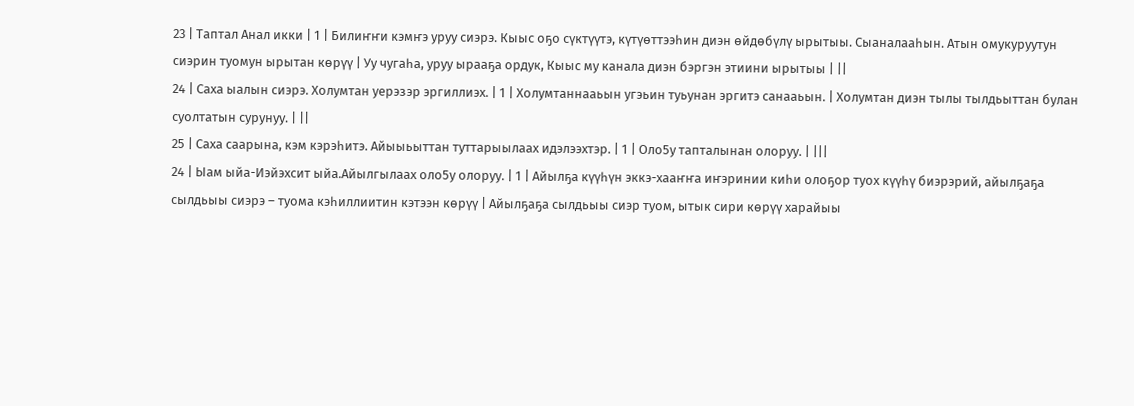23 | Таптал Анал икки | 1 | Билиҥҥи кэмҥэ уруу сиэрэ. Кыыс оҕо сүктүүтэ, күтүөттээһин диэн өйдөбүлү ырытыы. Сыаналааһын. Атын омукуруутун сиэрин туомун ырытан көрүү | Уу чугаһа, уруу ырааҕа ордук, Кыыс му канала диэн бэргэн этиини ырытыы | ||
24 | Саха ыалын сиэрэ. Холумтан уерэзэр эргиллиэх. | 1 | Холумтаннааьын угэьин туьунан эргитэ санааьын. | Холумтан диэн тылы тылдьыттан булан суолтатын сурунуу. | ||
25 | Саха саарына, кэм кэрэһитэ. Айыыьыттан туттарыылаах идэлээхтэр. | 1 | Оло5у тапталынан олоруу. | |||
24 | Ыам ыйа-Иэйэхсит ыйа.Айылгылаах оло5у олоруу. | 1 | Айылҕа күүһүн эккэ-хааҥҥа иҥэринии киһи олоҕор туох күүһү биэрэрий, айылҕаҕа сылдьыы сиэрэ – туома кэһиллиитин кэтээн көрүү | Айылҕаҕа сылдьыы сиэр туом, ытык сири көрүү харайыы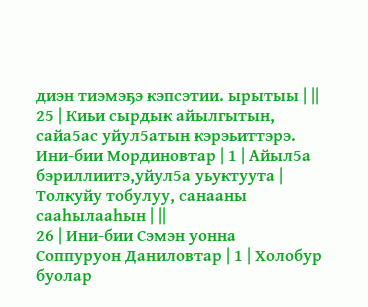диэн тиэмэҕэ кэпсэтии. ырытыы | ||
25 | Киьи сырдык айылгытын, сайа5ас уйул5атын кэрэьиттэрэ. Ини-бии Мординовтар | 1 | Айыл5а бэриллиитэ,уйул5а уьуктуута | Толкуйу тобулуу, санааны сааһылааһын | ||
26 | Ини-бии Сэмэн уонна Соппуруон Даниловтар | 1 | Холобур буолар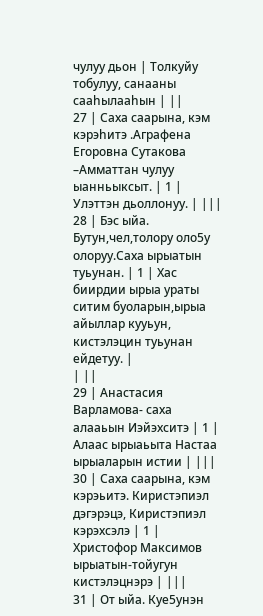чулуу дьон | Толкуйу тобулуу, санааны сааһылааһын | ||
27 | Саха саарына, кэм кэрэһитэ .Аграфена Егоровна Сутакова –Амматтан чулуу ыанньыксыт. | 1 | Улэттэн дьоллонуу. | |||
28 | Бэс ыйа. Бутун,чел,толору оло5у олоруу.Саха ырыатын туьунан. | 1 | Хас биирдии ырыа ураты ситим буоларын,ырыа айыллар кууьун, кистэлэцин туьунан ейдетуу. |
| ||
29 | Анастасия Варламова- саха алааьын Иэйэхситэ | 1 | Алаас ырыаьыта Настаа ырыаларын истии | |||
30 | Саха саарына, кэм кэрэьитэ. Киристэпиэл дэгэрэцэ, Киристэпиэл кэрэхсэлэ | 1 | Христофор Максимов ырыатын-тойугун кистэлэцнэрэ | |||
31 | От ыйа. Куе5унэн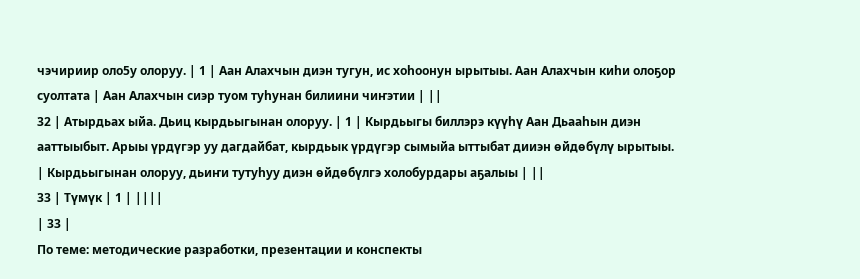чэчириир оло5у олоруу. | 1 | Аан Алахчын диэн тугун, ис хоһоонун ырытыы. Аан Алахчын киһи олоҕор суолтата | Аан Алахчын сиэр туом туһунан билиини чиҥэтии | ||
32 | Атырдьах ыйа. Дьиц кырдьыгынан олоруу. | 1 | Кырдьыгы биллэрэ күүһү Аан Дьааһын диэн ааттыыбыт. Арыы үрдүгэр уу дагдайбат, кырдьык үрдүгэр сымыйа ыттыбат дииэн өйдөбүлү ырытыы. | Кырдьыгынан олоруу, дьиҥи тутуһуу диэн өйдөбүлгэ холобурдары аҕалыы | ||
33 | Түмүк | 1 | ||||
| 33 |
По теме: методические разработки, презентации и конспекты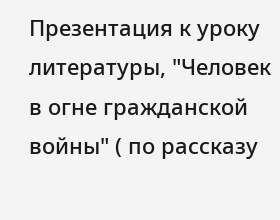Презентация к уроку литературы, "Человек в огне гражданской войны" ( по рассказу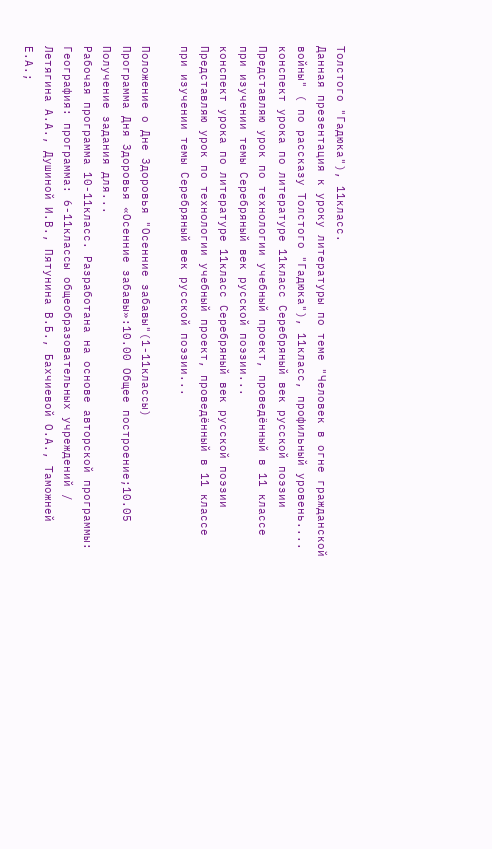Толстого "Гадюка"), 11класс.
Данная презентация к уроку литературы по теме "Человек в огне гражданской войны" ( по рассказу Толстого "Гадюка"), 11класс, профильный уровень....
конспект урока по литературе 11класс Серебряный век русской поэзии
Представляю урок по технологии учебный проект, проведённый в 11 классе при изучении темы Серебряный век русской поэзии...
конспект урока по литературе 11класс Серебряный век русской поэзии
Представляю урок по технологии учебный проект, проведённый в 11 классе при изучении темы Серебряный век русской поэзии...

Положение о Дне Здоровья "Осенние забавы"(1-11классы)
Программа Дня Здоровья «Осенние забавы»:10.00 Общее построение;10.05 Получение задания для...
Рабочая программа 10-11класс. Разработана на основе авторской программы: География: программа: 6-11классы общеобразовательных учреждений / Летягина А.А., Душиной И.В., Пятунина В.Б., Бахчиевой О.А., Таможней Е.А.;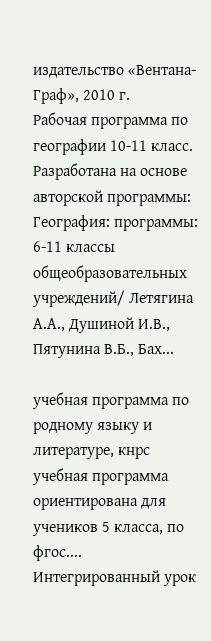издательство «Вентана-Граф», 2010 г.
Рабочая программа по географии 10-11 класс. Разработана на основе авторской программы: География: программы: 6-11 классы общеобразовательных учреждений/ Летягина А.А., Душиной И.В., Пятунина В.Б., Бах...

учебная программа по родному языку и литературе, кнрс
учебная программа ориентирована для учеников 5 класса, по фгос....
Интегрированный урок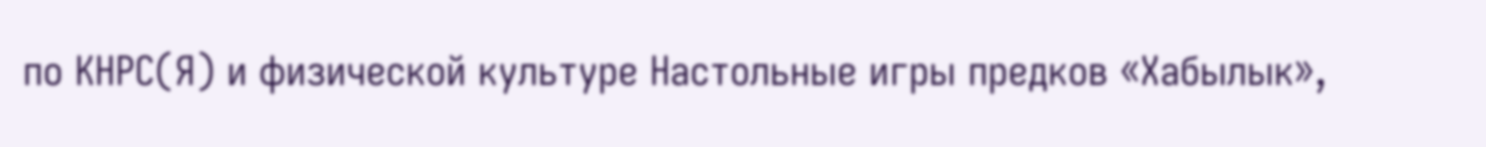по КНРС(Я) и физической культуре Настольные игры предков «Хабылык»,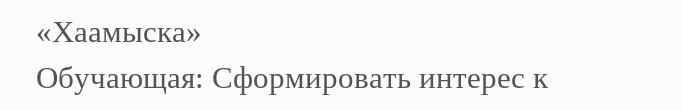«Хаамыска»
Обучающая: Сформировать интерес к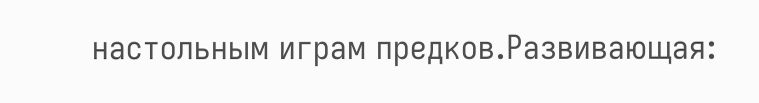настольным играм предков.Развивающая: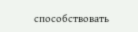способствовать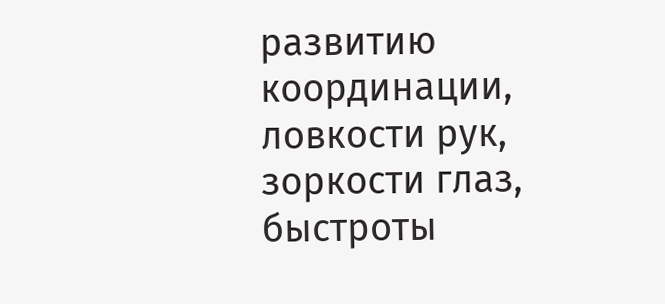развитию координации, ловкости рук, зоркости глаз, быстроты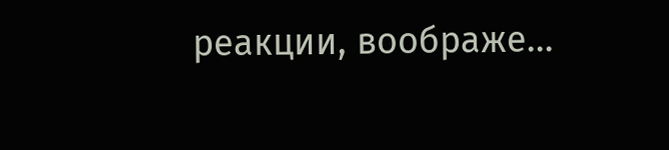реакции, воображе...